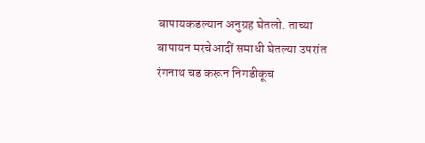बापायकडल्यान अनुग्रह घेतलो. ताच्या बापायन मरचेआदीं समाधी घेतल्या उपरांत रंगनाथ चड करून निगडीकूच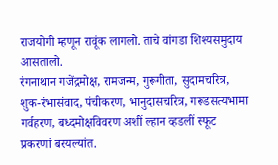राजयोगी म्हणून रावूंक लागलो. ताचे वांगडा शिश्यसमुदाय आसतालो.
रंगनाथान गजेंद्रमोक्ष, रामजन्म, गुरूगीता, सुदामचरित्र, शुक-रंभासंवाद, पंचीकरण, भानुदासचरित्र, गरूडसत्यभामा गर्वहरण, बध्दमोक्षविवरण अशीं ल्हान व्हडलीं स्फूट प्रकरणां बरयल्यांत.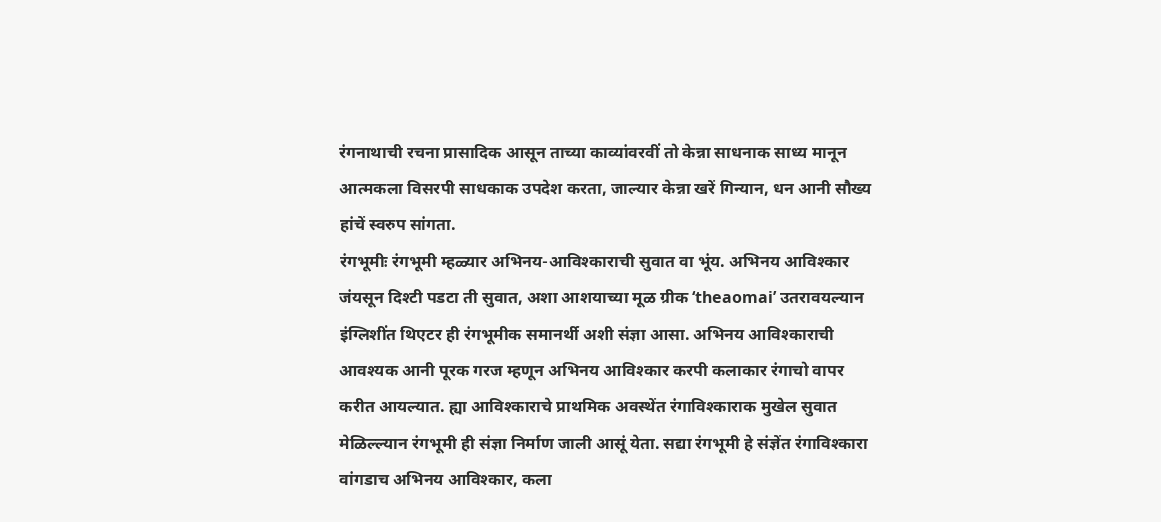रंगनाथाची रचना प्रासादिक आसून ताच्या काव्यांवरवीं तो केन्ना साधनाक साध्य मानून आत्मकला विसरपी साधकाक उपदेश करता, जाल्यार केन्ना खरें गिन्यान, धन आनी सौख्य हांचें स्वरुप सांगता.
रंगभूमीः रंगभूमी म्हळ्यार अभिनय-आविश्काराची सुवात वा भूंय. अभिनय आविश्कार जंयसून दिश्टी पडटा ती सुवात, अशा आशयाच्या मूळ ग्रीक ‘theaomai’ उतरावयल्यान इंग्लिशींत थिएटर ही रंगभूमीक समानर्थी अशी संज्ञा आसा. अभिनय आविश्काराची आवश्यक आनी पूरक गरज म्हणून अभिनय आविश्कार करपी कलाकार रंगाचो वापर करीत आयल्यात. ह्या आविश्काराचे प्राथमिक अवस्थेंत रंगाविश्काराक मुखेल सुवात मेळिल्ल्यान रंगभूमी ही संज्ञा निर्माण जाली आसूं येता. सद्या रंगभूमी हे संज्ञेंत रंगाविश्कारा वांगडाच अभिनय आविश्कार, कला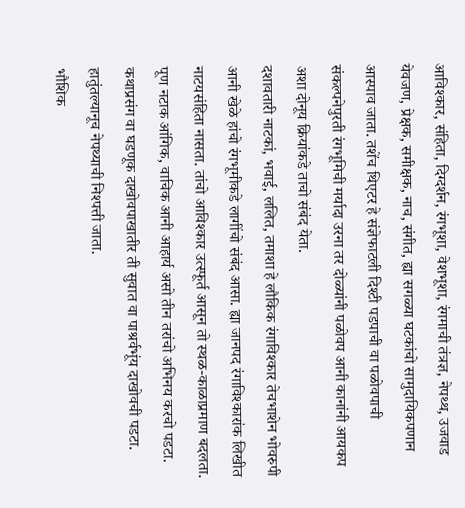आविश्कार, संहिता, दिग्दर्शन, रंगभूशा, वेशभूशा, रंगमाची तंत्रज्ञ, नेपथ्थ, उजवाड येवजण, प्रेक्षक, समीक्षक, नाच, संगीत, ह्या सगळ्या घटकांचो सामुदायिकपणान आस्पाव जाता. तशेंच थिएटर हे संज्ञेफाटली दिश्टी पडपाची वा पळोवपाची संकल्पनेपुरती रंगभूमिची मर्यादा उरना तर दोळ्यांनी पळोवप आनी कानांनी आयकप अशा दोनूय क्रियांकडे ताचो संबंद येता.
दशावतारी नाटकां, भवाई, ललित, तमाशा हे लौकिक रंगाविश्कार तेचभाशेन भोवरुपी आनी खेळे हांचो रंगभूमीकडे लागींचो संबंद आसा. ह्या जानपद रंगाविश्कारांक लिखीत नाटयसंहिता नासता. तांचो आविश्कार उत्स्फूर्त आसून तो स्थळ-काळाप्रमाण बदलता. पूण नटाक आंगिक, वाचिक आनी आहार्य असो तीन तरांचो अभिनय करचो पडटा. कथाप्रसंग वा घडणूक दाखोवपाखातीर ती सुवात वा पाश्रर्वभूंय दाखोवची पडटा. हातुंतल्यानूच नेपथ्याची निश्पत्ती जाता.
भौशिक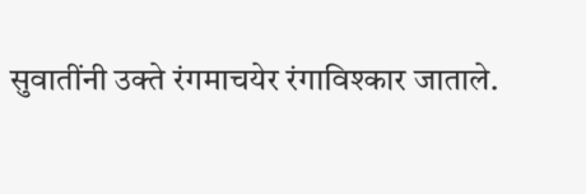सुवातींनी उक्ते रंगमाचयेर रंगाविश्कार जाताले.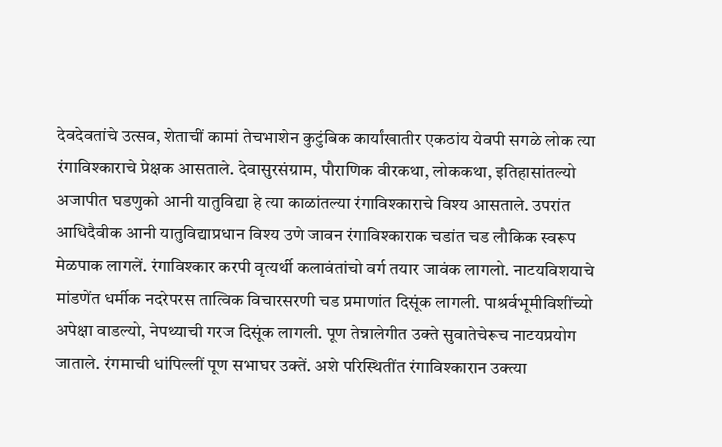देवदेवतांचे उत्सव, शेताचीं कामां तेचभाशेन कुटुंबिक कार्यांखातीर एकठांय येवपी सगळे लोक त्या रंगाविश्काराचे प्रेक्षक आसताले. देवासुरसंग्राम, पौराणिक वीरकथा, लोककथा, इतिहासांतल्यो अजापीत घडणुको आनी यातुविद्या हे त्या काळांतल्या रंगाविश्काराचे विश्य आसताले. उपरांत आधिदैवीक आनी यातुविद्याप्रधान विश्य उणे जावन रंगाविश्काराक चडांत चड लौकिक स्वरूप मेळपाक लागलें. रंगाविश्कार करपी वृत्यर्थी कलावंतांचो वर्ग तयार जावंक लागलो. नाटयविशयाचे मांडणेंत धर्मीक नदरेपरस तात्विक विचारसरणी चड प्रमाणांत दिसूंक लागली. पाश्रर्वभूमीविशींच्यो अपेक्षा वाडल्यो, नेपथ्याची गरज दिसूंक लागली. पूण तेन्नालेगीत उक्ते सुवातेचेरूच नाटयप्रयोग जाताले. रंगमाची धांपिल्लीं पूण सभाघर उक्तें. अशे परिस्थितींत रंगाविश्कारान उक्त्या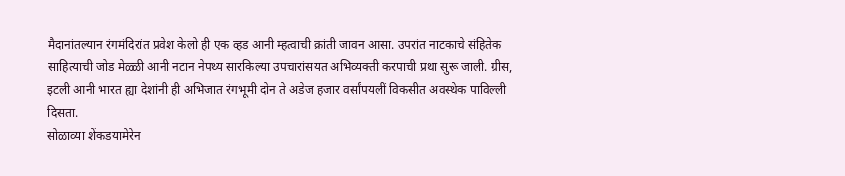मैदानांतल्यान रंगमंदिरांत प्रवेश केलो ही एक व्हड आनी म्हत्वाची क्रांती जावन आसा. उपरांत नाटकाचे संहितेक साहित्याची जोड मेळ्ळी आनी नटान नेपथ्य सारकिल्या उपचारांसयत अभिव्यक्ती करपाची प्रथा सुरू जाली. ग्रीस, इटली आनी भारत ह्या देशांनी ही अभिजात रंगभूमी दोन ते अडेज हजार वर्सांपयलीं विकसीत अवस्थेक पाविल्ली दिसता.
सोळाव्या शेंकडयामेरेन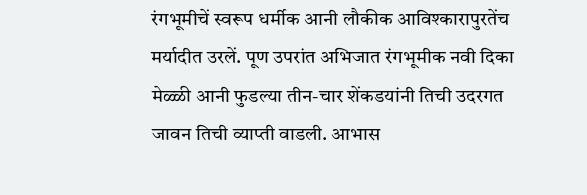रंगभूमीचें स्वरूप धर्मीक आनी लौकीक आविश्कारापुरतेंच मर्यादीत उरलें. पूण उपरांत अभिजात रंगभूमीक नवी दिका मेळ्ळी आनी फुडल्या तीन-चार शेंकडयांनी तिची उदरगत जावन तिची व्याप्ती वाडली. आभास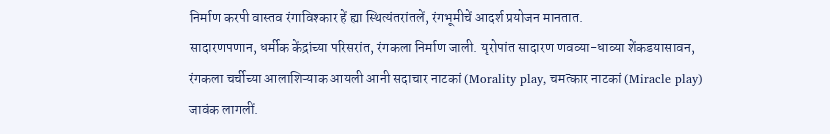निर्माण करपी वास्तव रंगाविश्कार हें ह्या स्थित्यंतरांतलें, रंगभूमीचें आदर्श प्रयोजन मानतात.
सादारणपणान, धर्मीक केंद्रांच्या परिसरांत, रंगकला निर्माण जाली. यृरोपांत सादारण णवव्या-धाव्या शेंकडयासावन, रंगकला चर्चीच्या आलाशिऱ्याक आयली आनी सदाचार नाटकां (Morality play, चमत्कार नाटकां (Miracle play) जावंक लागलीं.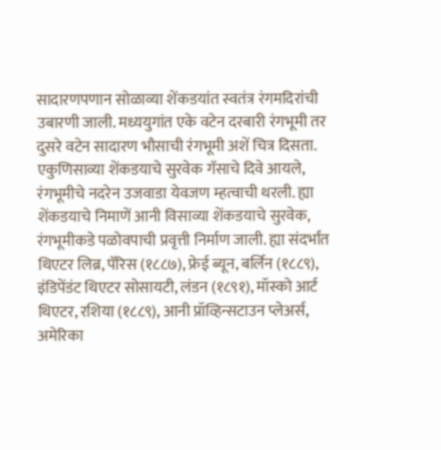सादारणपणान सोळाव्या शेंकडयांत स्वतंत्र रंगमदिरांची उबारणी जाली. मध्ययुगांत एके वटेन दरबारी रंगभूमी तर दुसरे वटेन सादारण भौसाची रंगभूमी अशें चित्र दिसता. एकुणिसाव्या शेंकडयाचे सुरवेक गॅसाचे दिवे आयले, रंगभूमीचे नदरेन उजवाडा येवजण म्हत्वाची थरली. ह्या शेंकडयाचे निमाणें आनी विसाव्या शेंकडयाचे सुरवेक, रंगभूमीकडे पळोवपाची प्रवृत्ती निर्माण जाली. ह्या संदर्भांत थिएटर लिब्र, पॅरिस (१८८७), फ्रेई ब्यून, बर्लिन (१८८९), इंडिपेंडंट थिएटर सोसायटी, लंडन (१८९१), मॉस्को आर्ट थिएटर, रशिया (१८८९), आनी प्रॉव्हिन्सटाउन प्लेअर्स, अमेरिका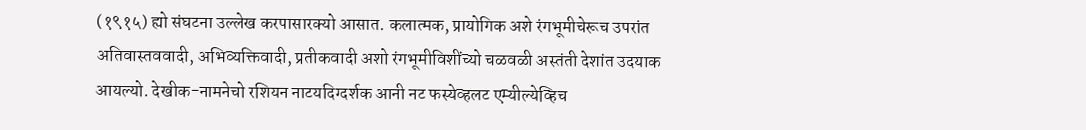(१९१५) ह्यो संघटना उल्लेख करपासारक्यो आसात. कलात्मक, प्रायोगिक अशे रंगभूमीचेरूच उपरांत अतिवास्तववादी, अभिव्यक्तिवादी, प्रतीकवादी अशो रंगभूमीविशींच्यो चळवळी अस्तंती देशांत उदयाक आयल्यो. देखीक-नामनेचो रशियन नाटयदिग्दर्शक आनी नट फस्येव्हलट एम्यील्येव्हिच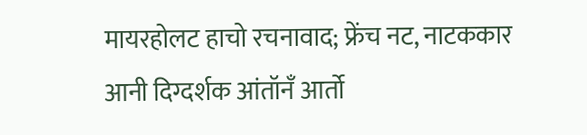मायरहोलट हाचो रचनावाद; फ्रेंच नट, नाटककार आनी दिग्दर्शक आंतॉनँ आर्तो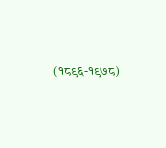(१८९६-१९७८)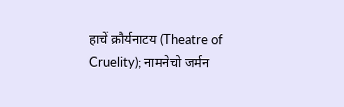हाचें क्रौर्यनाटय (Theatre of Cruelity); नामनेचो जर्मन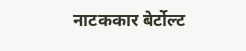नाटककार बेर्टोल्ट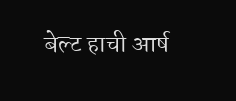बेल्ट हाची आर्ष